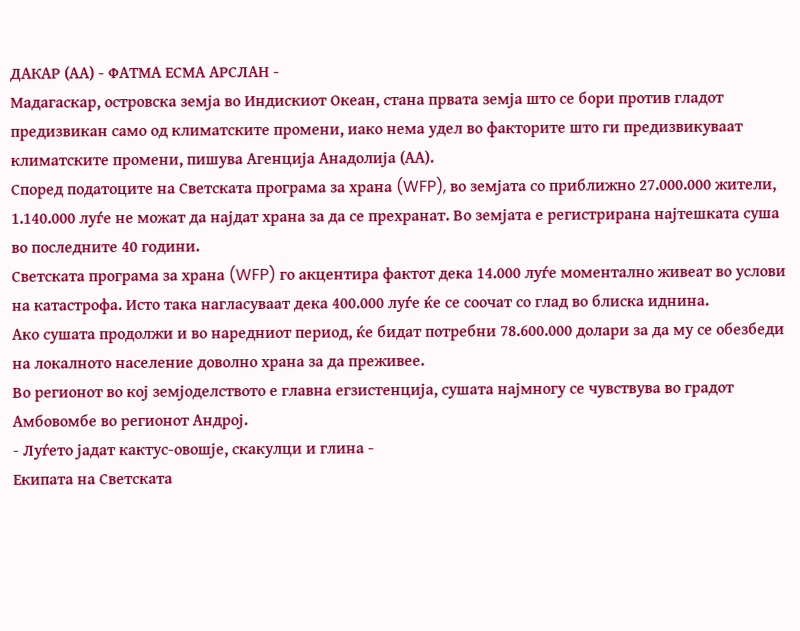ДАКАР (АА) - ФАТМА ЕСМА АРСЛАН -
Мадагаскар, островска земја во Индискиот Океан, стана првата земја што се бори против гладот предизвикан само од климатските промени, иако нема удел во факторите што ги предизвикуваат климатските промени, пишува Агенција Анадолија (АА).
Според податоците на Светската програма за храна (WFP), во земјата со приближно 27.000.000 жители, 1.140.000 луѓе не можат да најдат храна за да се прехранат. Во земјата е регистрирана најтешката суша во последните 40 години.
Светската програма за храна (WFP) го акцентира фактот дека 14.000 луѓе моментално живеат во услови на катастрофа. Исто така нагласуваат дека 400.000 луѓе ќе се соочат со глад во блиска иднина.
Ако сушата продолжи и во наредниот период, ќе бидат потребни 78.600.000 долари за да му се обезбеди на локалното население доволно храна за да преживее.
Во регионот во кој земјоделството е главна егзистенција, сушата најмногу се чувствува во градот Амбовомбе во регионот Андрој.
- Луѓето јадат кактус-овошје, скакулци и глина -
Екипата на Светската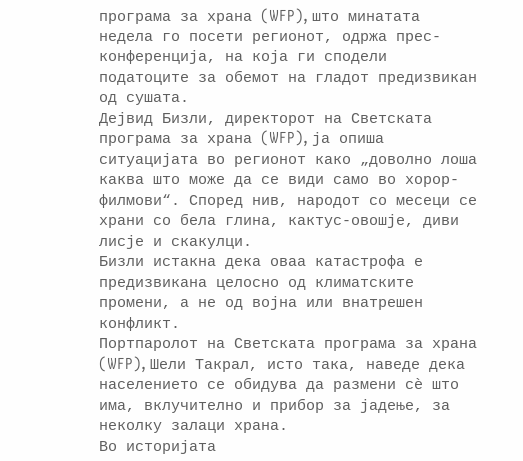програма за храна (WFP), што минатата недела го посети регионот, одржа прес-конференција, на која ги сподели податоците за обемот на гладот предизвикан од сушата.
Дејвид Бизли, директорот на Светската програма за храна (WFP), ја опиша ситуацијата во регионот како „доволно лоша каква што може да се види само во хорор-филмови“. Според нив, народот со месеци се храни со бела глина, кактус-овошје, диви лисје и скакулци.
Бизли истакна дека оваа катастрофа е предизвикана целосно од климатските промени, а не од војна или внатрешен конфликт.
Портпаролот на Светската програма за храна (WFP), Шели Такрал, исто така, наведе дека населението се обидува да размени сè што има, вклучително и прибор за јадење, за неколку залаци храна.
Во историјата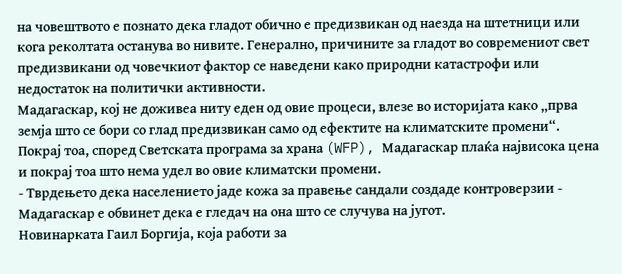на човештвото е познато дека гладот обично е предизвикан од наезда на штетници или кога реколтата останува во нивите. Генерално, причините за гладот во современиот свет предизвикани од човечкиот фактор се наведени како природни катастрофи или недостаток на политички активности.
Мадагаскар, кој не доживеа ниту еден од овие процеси, влезе во историјата како „прва земја што се бори со глад предизвикан само од ефектите на климатските промени“.
Покрај тоа, според Светската програма за храна (WFP), Мадагаскар плаќа највисока цена и покрај тоа што нема удел во овие климатски промени.
- Тврдењето дека населението јаде кожа за правење сандали создаде контроверзии -
Мадагаскар е обвинет дека е гледач на она што се случува на југот.
Новинарката Гаил Боргија, која работи за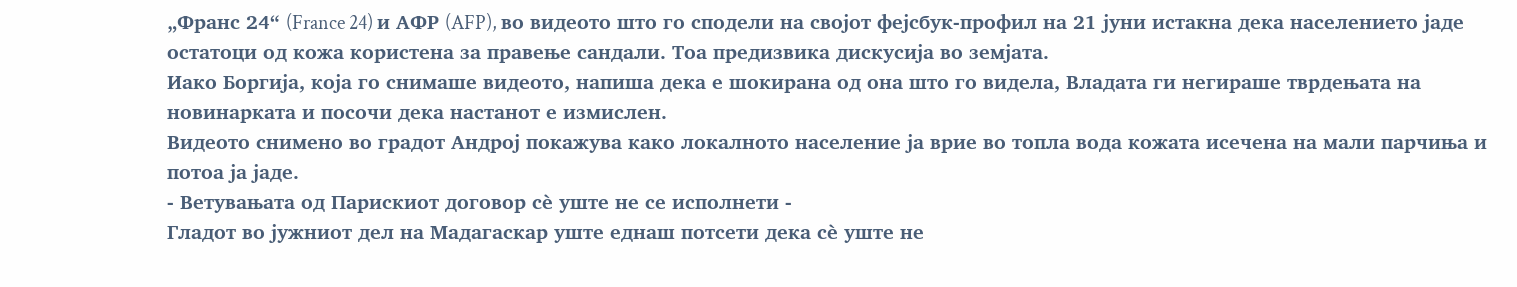„Франс 24“ (France 24) и АФР (AFP), во видеото што го сподели на својот фејсбук-профил на 21 јуни истакна дека населението јаде остатоци од кожа користена за правење сандали. Тоа предизвика дискусија во земјата.
Иако Боргија, која го снимаше видеото, напиша дека е шокирана од она што го видела, Владата ги негираше тврдењата на новинарката и посочи дека настанот е измислен.
Видеото снимено во градот Андрој покажува како локалното население ја врие во топла вода кожата исечена на мали парчиња и потоа ја јаде.
- Ветувањата од Парискиот договор сè уште не се исполнети -
Гладот во јужниот дел на Мадагаскар уште еднаш потсети дека сè уште не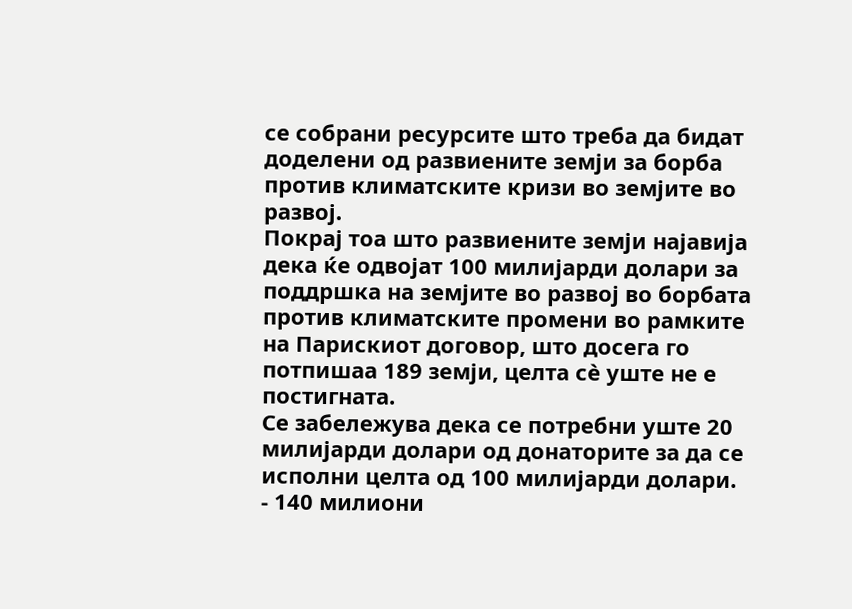се собрани ресурсите што треба да бидат доделени од развиените земји за борба против климатските кризи во земјите во развој.
Покрај тоа што развиените земји најавија дека ќе одвојат 100 милијарди долари за поддршка на земјите во развој во борбата против климатските промени во рамките на Парискиот договор, што досега го потпишаа 189 земји, целта сè уште не е постигната.
Се забележува дека се потребни уште 20 милијарди долари од донаторите за да се исполни целта од 100 милијарди долари.
- 140 милиони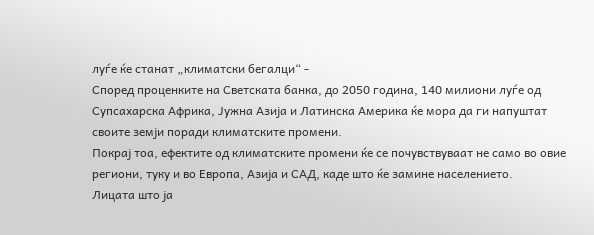луѓе ќе станат „климатски бегалци“ -
Според проценките на Светската банка, до 2050 година, 140 милиони луѓе од Супсахарска Африка, Јужна Азија и Латинска Америка ќе мора да ги напуштат своите земји поради климатските промени.
Покрај тоа, ефектите од климатските промени ќе се почувствуваат не само во овие региони, туку и во Европа, Азија и САД, каде што ќе замине населението.
Лицата што ја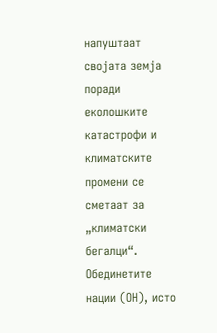напуштаат својата земја поради еколошките катастрофи и климатските промени се сметаат за „климатски бегалци“.
Обединетите нации (ОН), исто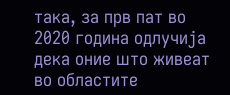така, за прв пат во 2020 година одлучија дека оние што живеат во областите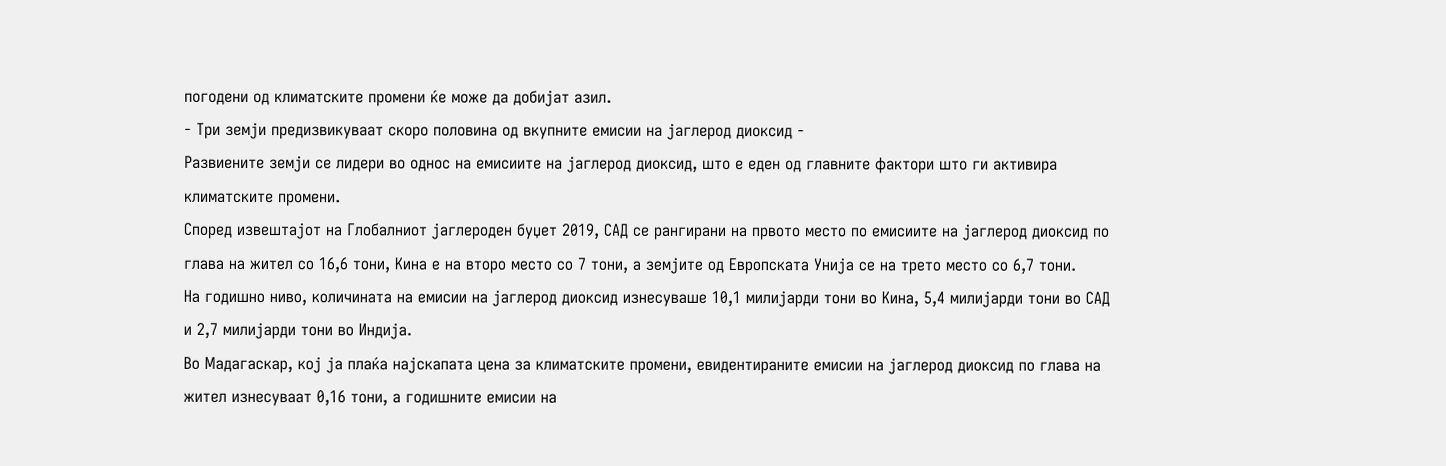погодени од климатските промени ќе може да добијат азил.
- Три земји предизвикуваат скоро половина од вкупните емисии на јаглерод диоксид -
Развиените земји се лидери во однос на емисиите на јаглерод диоксид, што е еден од главните фактори што ги активира климатските промени.
Според извештајот на Глобалниот јаглероден буџет 2019, САД се рангирани на првото место по емисиите на јаглерод диоксид по глава на жител со 16,6 тони, Кина е на второ место со 7 тони, а земјите од Европската Унија се на трето место со 6,7 тони.
На годишно ниво, количината на емисии на јаглерод диоксид изнесуваше 10,1 милијарди тони во Кина, 5,4 милијарди тони во САД и 2,7 милијарди тони во Индија.
Во Мадагаскар, кој ја плаќа најскапата цена за климатските промени, евидентираните емисии на јаглерод диоксид по глава на жител изнесуваат 0,16 тони, а годишните емисии на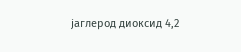јаглерод диоксид 4,2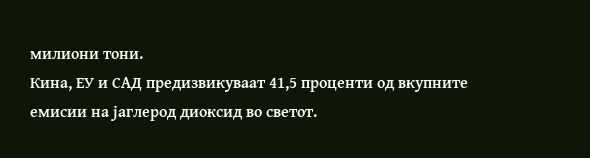милиони тони.
Кина, ЕУ и САД предизвикуваат 41,5 проценти од вкупните емисии на јаглерод диоксид во светот.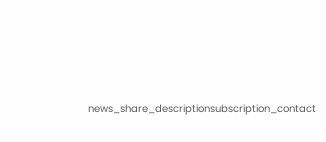news_share_descriptionsubscription_contact